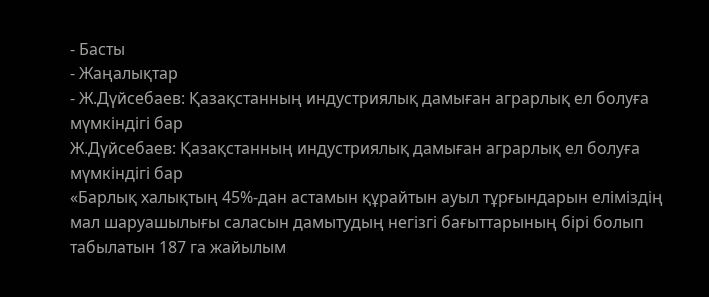- Басты
- Жаңалықтар
- Ж.Дүйсебаев: Қазақстанның индустриялық дамыған аграрлық ел болуға мүмкіндігі бар
Ж.Дүйсебаев: Қазақстанның индустриялық дамыған аграрлық ел болуға мүмкіндігі бар
«Барлық халықтың 45%-дан астамын құрайтын ауыл тұрғындарын еліміздің мал шаруашылығы саласын дамытудың негізгі бағыттарының бірі болып табылатын 187 га жайылым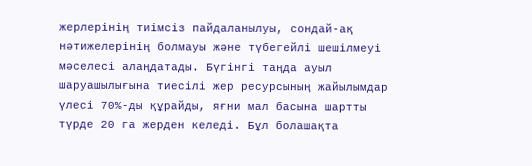жерлерінің тиімсіз пайдаланылуы, сондай-ақ нәтижелерінің болмауы және түбегейлі шешілмеуі мәселесі алаңдатады. Бүгінгі таңда ауыл шаруашылығына тиесілі жер ресурсының жайылымдар үлесі 70%-ды құрайды, яғни мал басына шартты түрде 20 га жерден келеді. Бұл болашақта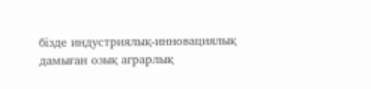бізде индустриялық-инновациялық дамыған озық аграрлық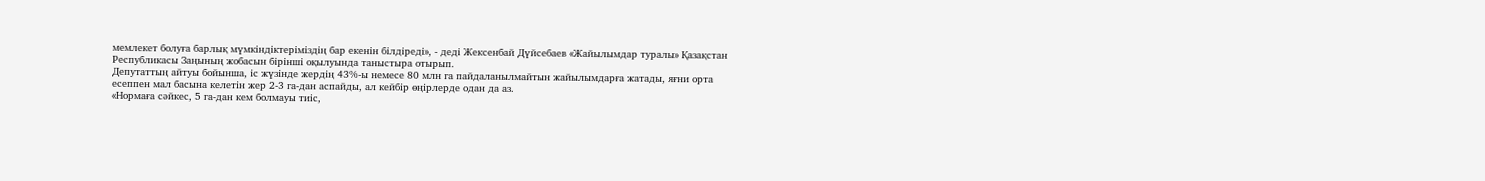мемлекет болуға барлық мүмкіндіктеріміздің бар екенін білдіреді», - деді Жексенбай Дүйсебаев «Жайылымдар туралы» Қазақстан Республикасы Заңының жобасын бірінші оқылуында таныстыра отырып.
Депутаттың айтуы бойынша, іс жүзінде жердің 43%-ы немесе 80 млн га пайдаланылмайтын жайылымдарға жатады, яғни орта есеппен мал басына келетін жер 2-3 га-дан аспайды, ал кейбір өңірлерде одан да аз.
«Нормаға сәйкес, 5 га-дан кем болмауы тиіс,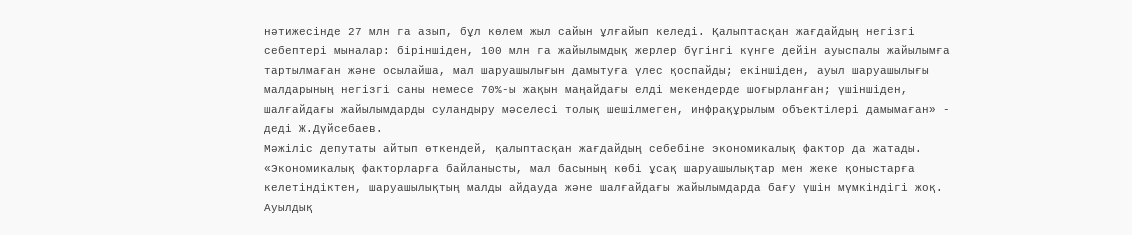нәтижесінде 27 млн га азып, бұл көлем жыл сайын ұлғайып келеді. Қалыптасқан жағдайдың негізгі себептері мыналар: біріншіден, 100 млн га жайылымдық жерлер бүгінгі күнге дейін ауыспалы жайылымға тартылмаған және осылайша, мал шаруашылығын дамытуға үлес қоспайды; екіншіден, ауыл шаруашылығы малдарының негізгі саны немесе 70%-ы жақын маңайдағы елді мекендерде шоғырланған; үшіншіден, шалғайдағы жайылымдарды суландыру мәселесі толық шешілмеген, инфрақұрылым объектілері дамымаған» - деді Ж.Дүйсебаев.
Мәжіліс депутаты айтып өткендей, қалыптасқан жағдайдың себебіне экономикалық фактор да жатады.
«Экономикалық факторларға байланысты, мал басының көбі ұсақ шаруашылықтар мен жеке қоныстарға келетіндіктен, шаруашылықтың малды айдауда және шалғайдағы жайылымдарда бағу үшін мүмкіндігі жоқ. Ауылдық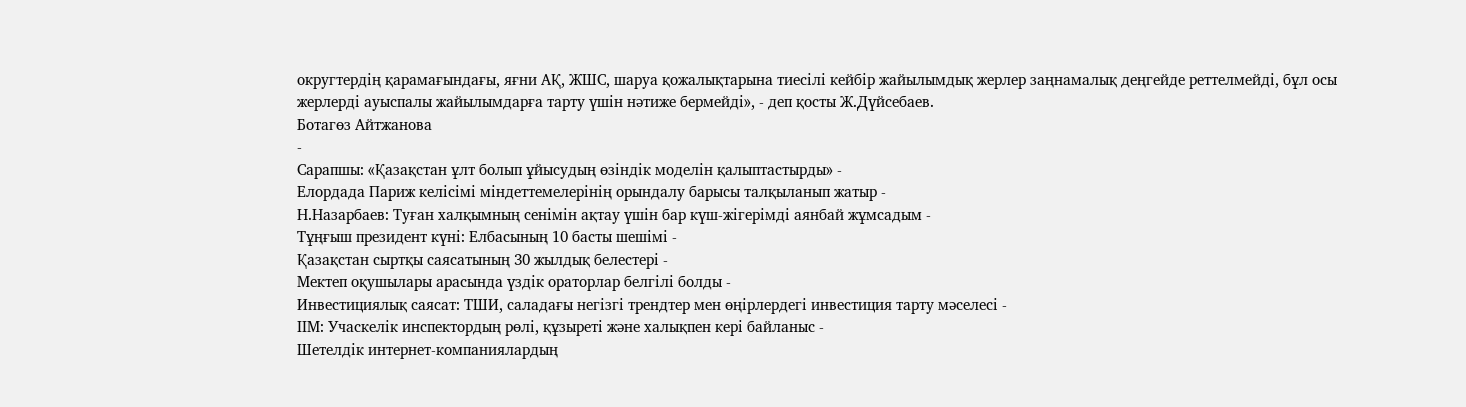округтердің қарамағындағы, яғни АҚ, ЖШС, шаруа қожалықтарына тиесілі кейбір жайылымдық жерлер заңнамалық деңгейде реттелмейді, бұл осы жерлерді ауыспалы жайылымдарға тарту үшін нәтиже бермейді», - деп қосты Ж.Дүйсебаев.
Ботагөз Айтжанова
-
Сарапшы: «Қазақстан ұлт болып ұйысудың өзіндік моделін қалыптастырды» -
Елордада Париж келісімі міндеттемелерінің орындалу барысы талқыланып жатыр -
Н.Назарбаев: Туған халқымның сенімін ақтау үшін бар күш-жігерімді аянбай жұмсадым -
Тұңғыш президент күні: Елбасының 10 басты шешімі -
Қазақстан сыртқы саясатының 30 жылдық белестері -
Мектеп оқушылары арасында үздік ораторлар белгілі болды -
Инвестициялық саясат: ТШИ, саладағы негізгі трендтер мен өңірлердегі инвестиция тарту мәселесі -
ІІМ: Учаскелік инспектордың рөлі, құзыреті және халықпен кері байланыс -
Шетелдік интернет-компаниялардың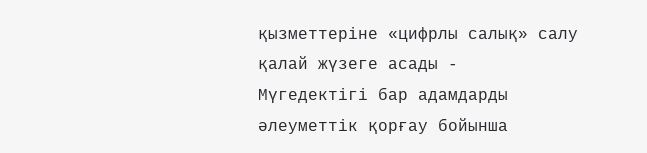қызметтеріне «цифрлы салық» салу қалай жүзеге асады -
Мүгедектігі бар адамдарды әлеуметтік қорғау бойынша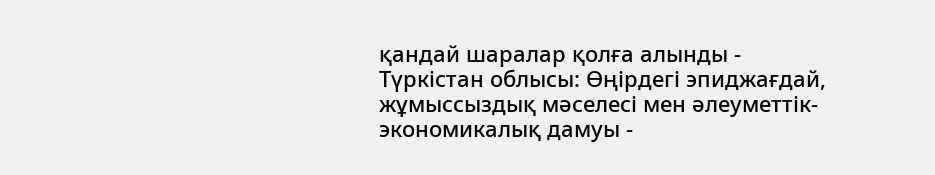қандай шаралар қолға алынды -
Түркістан облысы: Өңірдегі эпиджағдай, жұмыссыздық мәселесі мен әлеуметтік-экономикалық дамуы -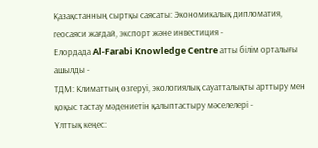Қазақстанның сыртқы саясаты: Экономикалық дипломатия, геосаяси жағдай, экспорт және инвестиция -
Елордада Al-Farabi Knowledge Centre атты білім орталығы ашылды -
ТДМ: Климаттың өзгеруі, экологиялық сауатталықты арттыру мен қоқыс тастау мәдениетін қалыптастыру мәселелері -
Ұлттық кеңес: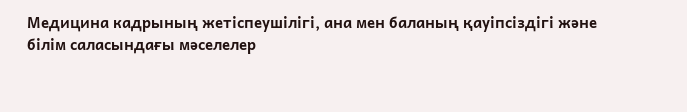Медицина кадрының жетіспеушілігі, ана мен баланың қауіпсіздігі және білім саласындағы мәселелер